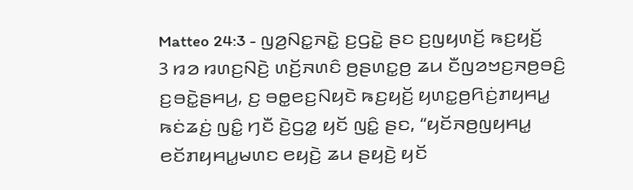Matteo 24:3 - ꤜꤤ꤬ꤡꤢ꤭ꤏꤢꤧ꤭ ꤢ꤬ꤞꤢꤧ꤭ ꤔꤢ ꤢ꤬ꤜꤟꤛꤢꤩ꤬ ꤒꤢ꤬ꤟꤢꤩ꤬
3 ꤙꤤ ꤙꤛꤢ꤬ꤡꤢꤧ꤬ ꤛꤢꤩ꤬ꤏꤛꤢꤨ ꤥ꤬ꤔꤛꤢ꤭ꤥ꤬ ꤘꤣ ꤢꤪꤜꤤꤠꤢ꤬ꤏꤥ꤬ꤋꤢꤨ꤬ ꤢ꤬ꤋꤢꤧ꤭ꤔꤌꤣ꤬, ꤢ꤬ ꤋꤥ꤭ꤕꤢ꤬ꤡꤟꤢꤧ ꤒꤢ꤬ꤟꤢꤩ꤬ ꤟꤛꤢ꤭ꤥ꤬ꤖꤢꤦ꤬ꤊꤟꤌꤣ꤭ ꤒꤢꤦꤘꤢꤦ꤬ ꤜꤢꤨ꤭ ꤚꤢꤪ ꤢꤧ꤬ꤞꤤ꤭ ꤟꤢꤩ ꤜꤢꤨ꤭ ꤔꤢ, “ꤟꤢꤩꤏꤥ꤬ꤜꤟꤌꤣ꤭ ꤕꤢꤩꤊꤟꤌꤣ꤭ꤗꤛꤢ ꤕꤟꤢꤧ꤬ ꤘꤣ ꤔꤟꤢꤧ꤬ ꤟꤢꤩ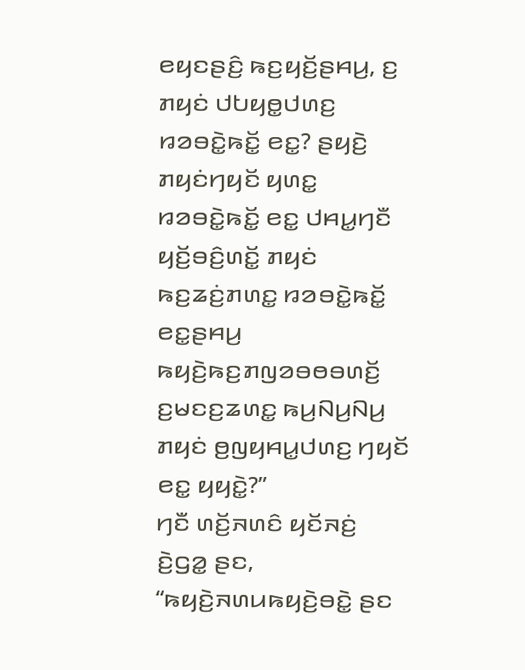ꤕꤟꤢꤔꤢꤨ꤬ ꤒꤢ꤬ꤟꤢꤩ꤬ꤔꤌꤣ꤬, ꤢ꤬ ꤊꤟꤢꤦ ꤓꤝꤟꤥ꤭ꤓꤛꤢ꤬ ꤙꤤꤋꤢꤧ꤭ꤒꤢꤩ꤭ ꤕꤢ꤭? ꤔꤟꤢꤧ꤬ ꤊꤟꤢꤦꤚꤟꤢꤩ ꤟꤛꤢ꤭ ꤙꤤꤋꤢꤧ꤭ꤒꤢꤩ꤭ ꤕꤢ꤭ ꤓꤌꤣ꤭ꤚꤢꤪ ꤟꤢꤩ꤬ꤋꤢꤨ꤬ꤛꤢꤩ꤭ ꤊꤟꤢꤦ ꤒꤢ꤬ꤘꤢꤦ꤬ꤊꤛꤢ꤭ ꤙꤤꤋꤢꤧ꤭ꤒꤢꤩ꤭ ꤕꤢ꤭ꤔꤌꤣ꤬ ꤒꤟꤢꤧ꤬ꤒꤢ꤬ꤊꤜꤤꤋꤥꤋꤛꤢꤩ꤬ ꤢ꤬ꤗꤢꤢ꤬ꤘꤛꤢ꤭ ꤒꤣ꤬ꤡꤣ꤬ꤡꤣ꤬ ꤊꤟꤢꤦ ꤥ꤬ꤜꤟꤌꤣ꤭ꤓꤛꤢ꤬ ꤚꤟꤢꤩ ꤕꤢ꤭ ꤟꤟꤢꤧ꤭?”
ꤚꤢꤪ ꤛꤢꤩ꤬ꤏꤛꤢꤨ ꤟꤢꤩꤏꤢꤦ꤬ ꤢꤧ꤬ꤞꤤ꤭ ꤔꤢ, “ꤒꤟꤢꤧ꤬ꤏꤛꤣꤒꤟꤢꤧ꤬ꤋꤢꤧ꤭ ꤔꤢ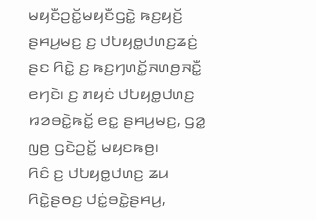ꤗꤟꤢꤪꤑꤢꤩ꤭ꤗꤟꤢꤪꤞꤢꤧ꤭ ꤒꤢ꤬ꤟꤢꤩ꤬ ꤔꤌꤣ꤬ꤗꤢ꤬ ꤢ꤬ ꤓꤝꤟꤥ꤭ꤓꤛꤢ꤬ꤘꤢꤦ꤬ ꤔꤢ ꤖꤢꤧ꤭ ꤢ꤬ ꤒꤢ꤬ꤚꤛꤢꤩ꤭ꤏꤛꤥ꤬ꤏꤢꤪ꤭ ꤕꤚꤢꤧ꤯ ꤢ꤬ ꤊꤟꤢꤦ ꤓꤝꤟꤥ꤭ꤓꤛꤢ꤬ ꤙꤤꤋꤢꤧ꤭ꤒꤢꤩ꤭ ꤕꤢ꤭ ꤔꤌꤣ꤬ꤗꤢ꤬, ꤞꤤ꤭ ꤜꤥ꤬ ꤞꤢꤧꤑꤢꤩ꤭ ꤗꤟꤢꤒꤥ꤬꤯
ꤖꤢꤨ ꤢ꤬ ꤓꤝꤟꤥ꤭ꤓꤛꤢ꤬ ꤘꤣ ꤖꤢꤧ꤭ꤔꤥꤢ꤬ ꤓꤢꤦ꤭ꤋꤢꤧ꤭ꤔꤌꤣ꤬,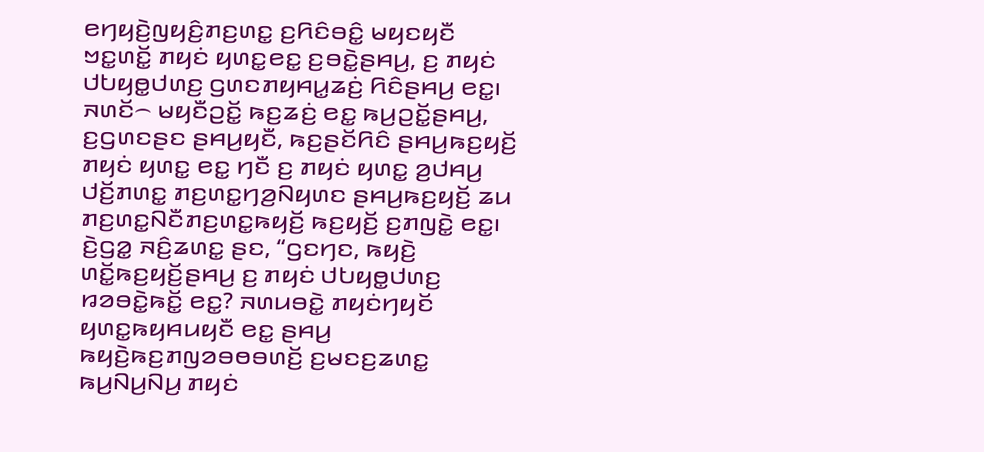ꤕꤚꤟꤢꤧ꤬ꤜꤟꤢꤨ꤬ꤊꤢ꤬ꤛꤢ꤭ ꤢ꤬ꤖꤢꤨꤋꤢꤨ꤭ ꤗꤟꤢꤟꤢꤪ ꤠꤢ꤭ꤛꤢꤩ꤭ ꤊꤟꤢꤦ ꤟꤛꤢ꤭ꤕꤢ꤭ ꤢ꤬ꤋꤢꤧ꤭ꤔꤌꤣ꤬, ꤢ꤬ ꤊꤟꤢꤦ ꤓꤝꤟꤥ꤭ꤓꤛꤢ꤬ ꤞꤛꤢꤊꤟꤌꤣ꤭ꤘꤢꤦ꤬ ꤖꤢꤨꤔꤌꤣ꤬ ꤕꤢ꤭꤯
ꤏꤛꤢꤩ꤮ ꤗꤟꤢꤪꤑꤢꤩ꤭ ꤒꤢ꤬ꤘꤢꤦ꤬ ꤕꤢ꤭ ꤒꤣ꤬ꤑꤢꤩ꤭ꤔꤌꤣ꤬, ꤢ꤬ꤞꤛꤢꤔꤢ ꤔꤌꤣ꤬ꤟꤢꤪ, ꤒꤢ꤬ꤔꤢꤩꤖꤢꤨ ꤔꤌꤣ꤬ꤒꤢ꤬ꤟꤢꤩ꤬ ꤊꤟꤢꤦ ꤟꤛꤢ꤭ ꤕꤢ꤭ ꤚꤢꤪ ꤢ꤬ ꤊꤟꤢꤦ ꤟꤛꤢ꤭ ꤤ꤬ꤓꤌꤣ꤬ ꤓꤢꤩ꤬ꤊꤛꤢ꤭ ꤊꤢ꤬ꤛꤢ꤭ꤚꤤ꤬ꤡꤟꤛꤢ ꤔꤌꤣ꤬ꤒꤢ꤬ꤟꤢꤩ꤬ ꤘꤣ ꤊꤢ꤬ꤛꤢ꤭ꤡꤢꤪꤊꤢ꤬ꤛꤢ꤭ꤒꤟꤢꤩ꤬ ꤒꤢ꤬ꤟꤢꤩ꤬ ꤢ꤬ꤊꤜꤢꤧ꤭ ꤕꤢ꤭꤯
ꤢꤧ꤬ꤞꤤ꤭ ꤏꤢꤨ꤬ꤘꤛꤢ꤭ ꤔꤢ, “ꤞꤢꤚꤢ, ꤒꤟꤢꤧ꤬ ꤛꤢꤩ꤭ꤒꤢ꤬ꤟꤢꤩ꤬ꤔꤌꤣ꤬ ꤢ꤬ ꤊꤟꤢꤦ ꤓꤝꤟꤥ꤭ꤓꤛꤢ꤬ ꤙꤤꤋꤢꤧ꤭ꤒꤢꤩ꤭ ꤕꤢ꤭? ꤏꤛꤣꤋꤢꤧ꤭ ꤊꤟꤢꤦꤚꤟꤢꤩ ꤟꤛꤢ꤭ꤒꤟꤌꤣꤟꤢꤪ ꤕꤢ꤭ ꤔꤌꤣ꤬ ꤒꤟꤢꤧ꤬ꤒꤢ꤬ꤊꤜꤤꤋꤥꤋꤛꤢꤩ꤬ ꤢ꤬ꤗꤢꤢ꤬ꤘꤛꤢ꤭ ꤒꤣ꤬ꤡꤣ꤬ꤡꤣ꤬ ꤊꤟꤢꤦ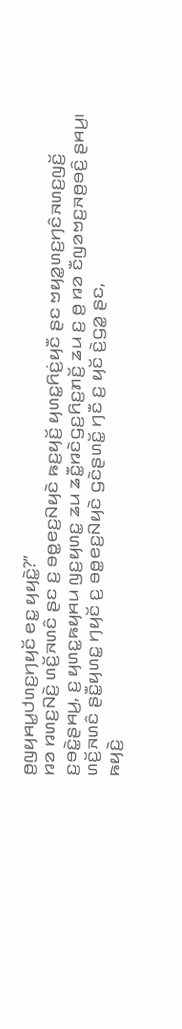ꤥ꤬ꤜꤟꤌꤣ꤭ꤓꤛꤢ꤬ꤚꤟꤢꤩ ꤕꤢ꤭ ꤟꤟꤢꤧ꤭?”
ꤙꤤ ꤙꤛꤢ꤬ꤡꤢꤧ꤬ ꤛꤢꤩ꤬ꤏꤛꤢꤨ ꤔꤢ ꤢ꤬ ꤋꤥ꤭ꤕꤢ꤬ꤡꤟꤢꤧ ꤒꤢ꤬ꤟꤢꤩ꤬ ꤟꤛꤢ꤭ꤖꤢꤦ꤬ꤟꤢꤪ ꤔꤢ ꤠꤟꤤ꤭ꤛꤢ꤬ꤚꤢꤨꤏꤛꤢ꤬ꤜꤢꤩ꤬ ꤢ꤬ꤋꤢꤧ꤭ꤔꤌꤣ꤬, ꤢ꤬ ꤟꤛꤢ꤭ꤒꤟꤌꤣ ꤜꤢ꤬ꤟꤛꤢ꤭ ꤘꤣ ꤘꤢꤪ꤭ꤙꤢꤧꤞꤢ꤬ꤖꤢ꤬ꤊꤢꤩ꤬ ꤘꤣ ꤢ꤬ ꤥ꤬ ꤙꤤ ꤢꤪꤜꤤꤠꤢ꤬ꤏꤥ꤬ꤋꤢꤨ꤬ ꤔꤌꤣ꤬꤯ ꤛꤢꤩ꤬ꤏꤛꤢꤨ ꤔꤢꤪ꤭ꤟꤛꤢ꤭ ꤚꤟꤢꤩ ꤢ꤬ ꤋꤥ꤭ꤕꤢ꤬ꤡꤟꤢꤧ ꤞꤢꤧꤔꤛꤢꤩ꤭ ꤚꤢꤪ ꤢ꤬ ꤟꤢꤩ ꤢꤧ꤬ꤞꤤ꤭ ꤔꤢ,
ꤒꤟꤢꤧ꤬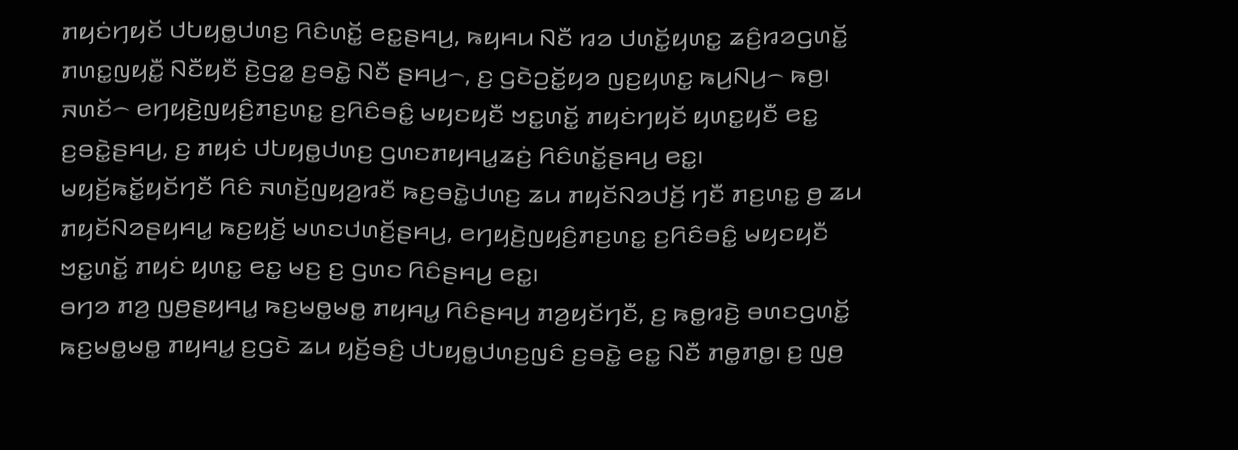ꤊꤟꤢꤦꤚꤟꤢꤩ ꤓꤝꤟꤥ꤭ꤓꤛꤢ꤬ ꤖꤢꤨꤛꤢꤩ꤭ ꤕꤢ꤭ꤔꤌꤣ꤬, ꤒꤟꤌꤣ ꤡꤢꤪ ꤙꤤ ꤓꤛꤢꤩ꤭ꤟꤛꤢ꤭ ꤘꤢꤨ꤬ꤙꤤꤞꤛꤢꤩ꤭ ꤊꤛꤢ꤭ꤜꤟꤢꤪ꤭ ꤡꤢꤪꤟꤢꤪ ꤢꤧ꤬ꤞꤤ꤭ ꤢ꤬ꤋꤢꤧ꤭ ꤡꤢꤪ ꤔꤌꤣ꤬꤮, ꤢ꤬ ꤞꤢꤧꤑꤢꤩ꤭ꤟꤤ ꤜꤢ꤬ꤟꤛꤢ꤭ ꤒꤣ꤬ꤡꤣ꤬꤮ ꤒꤥ꤬꤯ ꤏꤛꤢꤩ꤮ ꤕꤚꤟꤢꤧ꤬ꤜꤟꤢꤨ꤬ꤊꤢ꤬ꤛꤢ꤭ ꤢ꤬ꤖꤢꤨꤋꤢꤨ꤭ ꤗꤟꤢꤟꤢꤪ ꤠꤢ꤭ꤛꤢꤩ꤭ ꤊꤟꤢꤦꤚꤟꤢꤩ ꤟꤛꤢ꤭ꤟꤢꤪ ꤕꤢ꤭ ꤢ꤬ꤋꤢꤧ꤭ꤔꤌꤣ꤬, ꤢ꤬ ꤊꤟꤢꤦ ꤓꤝꤟꤥ꤭ꤓꤛꤢ꤬ ꤞꤛꤢꤊꤟꤌꤣ꤭ꤘꤢꤦ꤬ ꤖꤢꤨꤛꤢꤩ꤭ꤔꤌꤣ꤬ ꤕꤢ꤭꤯
ꤗꤟꤢꤩ꤬ꤒꤢꤩ꤭ꤟꤢꤩꤚꤢꤪ ꤖꤢꤨ ꤏꤛꤢꤩ꤬ꤜꤟꤤ꤬ꤙꤢꤪ ꤒꤢ꤬ꤋꤢꤧ꤭ꤓꤛꤢ꤬ ꤘꤣ ꤊꤟꤢꤩꤡꤤꤓꤢꤩ꤬ ꤚꤢꤪ ꤊꤢ꤬ꤛꤢ꤭ ꤥ꤬ ꤘꤣ ꤊꤟꤢꤩꤡꤤꤔꤟꤌꤣ꤭ ꤒꤢ꤬ꤟꤢꤩ꤬ ꤗꤛꤢꤓꤛꤢꤩ꤬ꤔꤌꤣ꤬, ꤕꤚꤟꤢꤧ꤬ꤜꤟꤢꤨ꤬ꤊꤢ꤬ꤛꤢ꤭ ꤢ꤬ꤖꤢꤨꤋꤢꤨ꤭ ꤗꤟꤢꤟꤢꤪ ꤠꤢ꤭ꤛꤢꤩ꤭ ꤊꤟꤢꤦ ꤟꤛꤢ꤭ ꤕꤢ꤭ ꤗꤢ꤬ ꤢ꤬ ꤞꤛꤢ ꤖꤢꤨꤔꤌꤣ꤬ ꤕꤢ꤭꤯
ꤋꤚꤤ ꤊꤤ꤬ ꤜꤥ꤬ꤔꤟꤌꤣ꤭ ꤒꤢ꤬ꤗꤥ꤭ꤗꤥ꤭ ꤊꤟꤌꤣ꤭ ꤖꤢꤨꤔꤌꤣ꤬ ꤊꤤ꤬ꤟꤢꤩꤚꤢꤪ, ꤢ꤬ ꤒꤥ꤭ꤙꤢꤧ꤬ ꤋꤛꤢꤞꤛꤢꤩ꤭ ꤒꤢ꤬ꤗꤥ꤭ꤗꤥ꤭ ꤊꤟꤌꤣ꤭ ꤢ꤬ꤞꤢꤧ ꤘꤣ ꤟꤢꤩ꤬ꤋꤢꤨ꤬ ꤓꤝꤟꤥ꤭ꤓꤛꤢ꤬ꤜꤢꤨ ꤢ꤬ꤋꤢꤧ꤭ ꤕꤢ꤭ ꤡꤢꤪ ꤊꤥ꤭ꤊꤥ꤭꤯ ꤢ꤬ ꤜꤥ꤬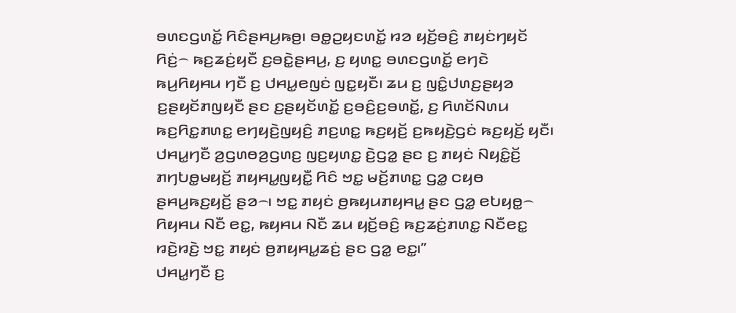ꤋꤛꤢꤞꤛꤢꤩ꤭ ꤖꤢꤨꤔꤌꤣ꤬ꤒꤥ꤬꤯ ꤋꤥ꤭ꤑꤟꤢꤛꤢꤩ꤭ ꤙꤤ ꤟꤢꤩ꤬ꤋꤢꤨ꤬ ꤊꤟꤢꤦꤚꤟꤢꤩ ꤖꤢꤦ꤬꤮ ꤒꤢ꤬ꤘꤢꤦ꤬ꤟꤢꤪ ꤢ꤬ꤋꤢꤧ꤭ꤔꤌꤣ꤬, ꤢ꤬ ꤟꤛꤢ꤭ ꤋꤛꤢꤞꤛꤢꤩ꤭ ꤕꤚꤢꤧ ꤒꤣ꤬ꤖꤟꤌꤣ ꤚꤢꤪ ꤢ꤬ ꤓꤌꤣ꤭ꤕꤜꤢꤦ ꤜꤢ꤭ꤟꤢꤪ꤯ ꤘꤣ ꤢ꤬ ꤜꤢꤨ꤭ꤓꤛꤢ꤬ꤔꤟꤤ ꤢ꤬ꤔꤟꤢꤩꤊꤜꤟꤢꤪ ꤔꤢ ꤢ꤬ꤔꤟꤢꤩꤛꤢꤩ꤭ ꤢ꤬ꤋꤢꤨ꤬ꤢ꤬ꤋꤛꤢꤩ꤭, ꤢ꤬ ꤖꤛꤢꤩꤡꤛꤣ ꤒꤢ꤬ꤖꤢ꤭ꤊꤛꤢ꤭ ꤕꤚꤟꤢꤧ꤬ꤜꤟꤢꤨ꤬ ꤊꤢ꤬ꤛꤢ꤭ ꤒꤢ꤬ꤟꤢꤩ꤬ ꤢ꤬ꤒꤟꤢꤧ꤬ꤞꤢꤦ ꤒꤢ꤬ꤟꤢꤩ꤬ ꤟꤢꤪ꤯
ꤓꤌꤣ꤭ꤚꤢꤪ ꤤ꤬ꤞꤛꤥꤤ꤬ꤞꤛꤢ꤬ ꤜꤢ꤬ꤟꤛꤢ꤭ ꤢꤧ꤬ꤞꤤ꤭ ꤔꤢ ꤢ꤬ ꤊꤟꤢꤦ ꤡꤟꤢꤨ꤭ꤢꤩ꤬ ꤊꤚꤝꤥ꤭ꤗꤟꤢꤩ꤬ ꤊꤟꤌꤣ꤭ꤜꤟꤢꤪ꤭ ꤖꤢꤨ ꤠꤢ꤭ ꤗꤢꤩ꤬ꤊꤛꤢ꤭ ꤞꤤ꤭ ꤍꤟꤥ ꤔꤌꤣ꤬ꤒꤢ꤬ꤟꤢꤩ꤬ ꤔꤤ꤮꤯ ꤠꤢ꤭ ꤊꤟꤢꤦ ꤥ꤬ꤒꤟꤣꤊꤟꤌꤣ꤭ ꤔꤢ ꤞꤤ꤭ ꤕꤝꤟꤥ꤭꤮ ꤖꤟꤌꤣ ꤡꤢꤪ ꤕꤢ꤭, ꤒꤟꤌꤣ ꤡꤢꤪ ꤘꤣ ꤟꤢꤩ꤬ꤋꤢꤨ꤬ ꤒꤢ꤬ꤘꤢꤦ꤬ꤊꤛꤢ꤭ ꤡꤢꤪꤕꤢ꤭ ꤙꤢꤧ꤬ꤙꤢꤧ꤬ ꤠꤢ꤭ ꤊꤟꤢꤦ ꤥ꤬ꤊꤟꤌꤣ꤭ꤘꤢꤦ꤬ ꤔꤢ ꤞꤤ꤭ ꤕꤢ꤭꤯”
ꤓꤌꤣ꤭ꤚꤢꤪ ꤢ꤬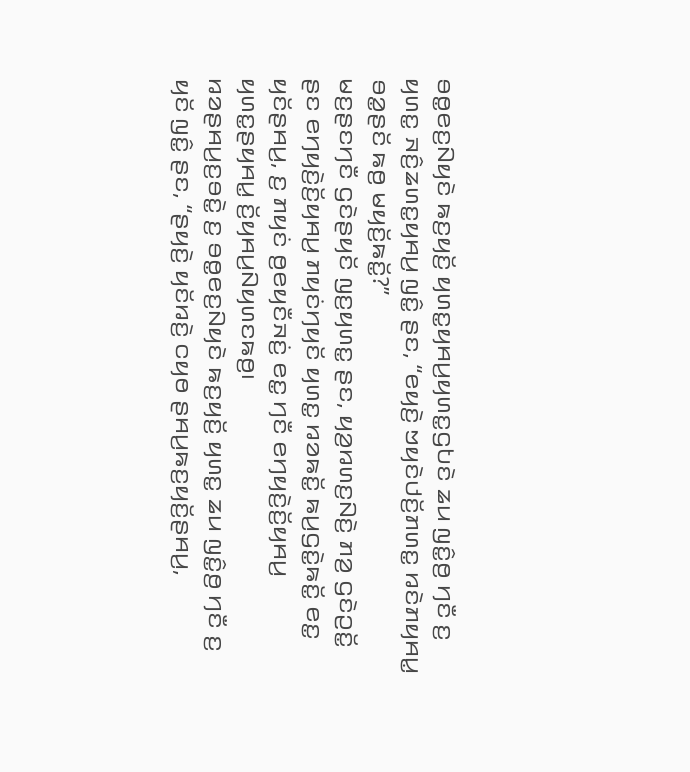ꤋꤥ꤭ꤕꤢ꤬ꤡꤟꤢꤧ ꤒꤢ꤬ꤟꤢꤩ꤬ ꤟꤛꤢ꤭ꤟꤌꤣ꤬ꤟꤛꤢ꤭ꤞꤝꤢꤧ ꤘꤣ ꤜꤢꤨ꤭ꤥ꤬ ꤚꤢꤪ ꤢ꤬ ꤟꤛꤢ꤭ ꤏꤢꤨ꤬ꤘꤛꤢ꤭ꤟꤌꤣ꤬ ꤜꤢꤨ꤭ ꤔꤢ, “ꤕꤟꤢꤧ꤬ ꤠꤟꤢꤧꤓꤢꤩ꤬ꤊꤛꤢ꤭ ꤙꤢꤧꤊꤟꤌꤣ꤭ ꤋꤤ꤭ꤔꤢꤩ ꤒꤥ꤬ ꤗꤟꤢꤩ꤬ꤒꤢꤩ꤭?”
ꤗꤢ꤬ꤔꤢꤚꤢꤪ ꤞꤢꤧꤔꤟꤢꤩ ꤜꤢ꤬ꤟꤛꤢ꤭ ꤔꤢ, ꤟꤤ꤬ꤙꤛꤢ꤬ꤡꤢꤧ꤬ ꤊꤤ꤬ ꤞꤢꤧꤑꤢꤩ꤭ ꤔꤢ ꤕꤚꤟꤢꤧ꤬ꤢꤩ꤬ꤟꤌꤣ꤬ ꤊꤟꤢꤦꤚꤟꤢꤩ ꤟꤛꤢ꤭ ꤙꤤꤒꤢꤩ꤭ ꤒꤣ꤬ꤞꤢꤧ꤭ꤒꤢꤩ꤭ ꤕꤢ꤭ ꤟꤢꤩꤔꤌꤣ꤬, ꤢ꤬ ꤊꤟꤢꤦ ꤥ꤬ꤕꤟꤢꤪꤏꤢꤦ꤬ ꤕꤢ꤭ ꤚꤢꤪ ꤕꤚꤟꤢꤧ꤬ꤢꤩ꤬ꤟꤌꤣ꤬ ꤟꤛꤢ꤭ꤔꤟꤌꤣ꤭ ꤢꤩ꤬ꤟꤌꤣ꤬ꤡꤟꤛꤢꤒꤥ꤬꤯
ꤙꤤꤔꤌꤣ꤬ꤢ꤬ꤋꤢꤧ꤭ ꤢ꤬ ꤋꤥ꤭ꤕꤢ꤬ꤡꤟꤢꤧ ꤒꤢ꤬ꤟꤢꤩ꤬ ꤟꤛꤢ꤭ ꤘꤣ ꤜꤢꤨ꤭ꤥ꤬ ꤚꤢꤪ ꤢ꤬ ꤟꤢꤩ ꤜꤢꤨ꤭ ꤔꤢ, “ꤔꤟꤢꤧ꤬ ꤟꤢꤩꤙꤢꤧ꤬ ꤍꤟꤥ ꤔꤌꤣ꤬ꤒꤢ꤬ꤟꤢꤩ꤬ꤔꤌꤣ꤬,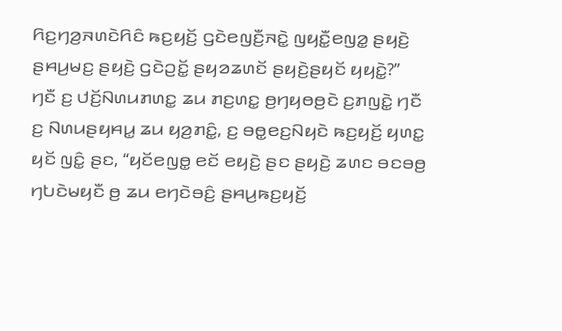ꤖꤢ꤬ꤚꤤ꤬ꤏꤛꤢꤧꤖꤢꤨ ꤒꤢ꤬ꤟꤢꤩ꤬ ꤞꤢꤧꤕꤜꤢꤪ꤬ꤏꤢꤧ꤭ ꤜꤟꤢꤪ꤭ꤕꤜꤤ꤭ ꤔꤟꤢꤧ꤬ ꤔꤌꤣ꤬ꤗꤢ꤬ ꤔꤟꤢꤧ꤬ ꤞꤢꤧꤑꤢꤩ꤭ ꤔꤟꤤꤘꤛꤢꤩ ꤔꤟꤢꤧ꤬ꤔꤟꤢꤩ ꤟꤟꤢꤧ꤭?”
ꤚꤢꤪ ꤢ꤬ ꤓꤢꤩ꤬ꤡꤛꤣꤊꤛꤢ꤭ ꤘꤣ ꤊꤢ꤬ꤛꤢ꤭ ꤥ꤬ꤚꤟꤥꤥ꤬ꤢꤧ ꤢ꤬ꤊꤜꤢꤧ꤭ ꤚꤢꤪ ꤢ꤬ ꤡꤛꤣꤔꤟꤌꤣ꤭ ꤘꤣ ꤟꤤ꤬ꤊꤢꤨ꤭, ꤢ꤬ ꤋꤥ꤭ꤕꤢ꤬ꤡꤟꤢꤧ ꤒꤢ꤬ꤟꤢꤩ꤬ ꤟꤛꤢ꤭ ꤟꤢꤩ ꤜꤢꤨ꤭ ꤔꤢ, “ꤟꤢꤩꤕꤜꤥ꤭ ꤕꤢꤩ ꤕꤟꤢꤧ꤬ ꤔꤢ ꤔꤟꤢꤧ꤬ ꤘꤛꤢ ꤋꤢꤋꤥ꤬ ꤚꤝꤢꤧꤗꤟꤢꤪ ꤥ꤬ ꤘꤣ ꤕꤚꤢꤧꤋꤢꤨ꤬ ꤔꤌꤣ꤬ꤒꤢ꤬ꤟꤢꤩ꤬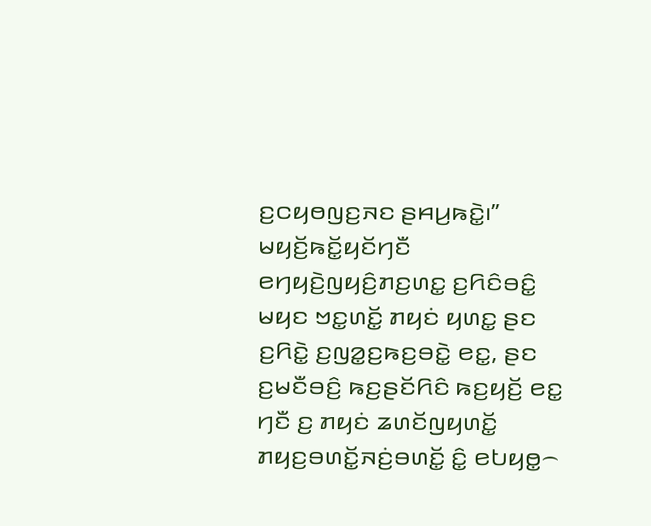ꤢ꤬ꤍꤟꤥꤜꤢ꤬ꤏꤢ ꤔꤌꤣ꤬ꤒꤢꤧ꤭꤯”
ꤗꤟꤢꤩ꤬ꤒꤢꤩ꤭ꤟꤢꤩꤚꤢꤪ ꤕꤚꤟꤢꤧ꤬ꤜꤟꤢꤨ꤬ꤊꤢ꤬ꤛꤢ꤭ ꤢ꤬ꤖꤢꤨꤋꤢꤨ꤭ ꤗꤟꤢ ꤠꤢ꤭ꤛꤢꤩ꤭ ꤊꤟꤢꤦ ꤟꤛꤢ꤭ ꤔꤢ ꤢ꤬ꤖꤢꤧ꤭ ꤢ꤬ꤜꤤ꤭ꤢ꤬ꤒꤢ꤬ꤋꤢꤧ꤭ ꤕꤢ꤭, ꤔꤢ ꤢ꤬ꤗꤢꤪꤋꤢꤨ꤬ ꤒꤢ꤬ꤔꤢꤩꤖꤢꤨ ꤒꤢ꤬ꤟꤢꤩ꤬ ꤕꤢ꤭ ꤚꤢꤪ ꤢ꤬ ꤊꤟꤢꤦ ꤘꤛꤢꤩꤜꤟꤛꤢꤩ꤭ ꤊꤟꤢ꤬ꤋꤛꤢꤩ꤭ꤏꤢꤦ꤬ꤋꤛꤢꤩ꤭ ꤢꤨ꤭ ꤕꤝꤟꤥ꤭꤮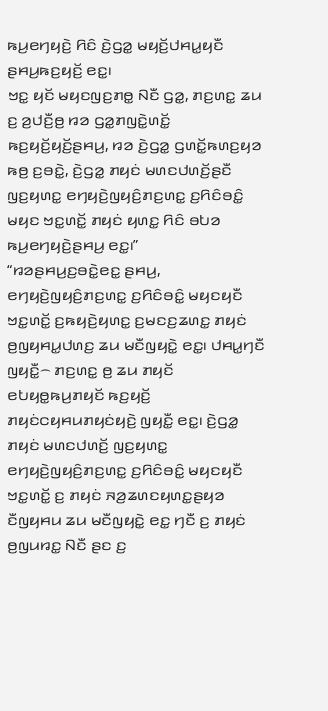ꤒꤣ꤬ꤕꤚꤟꤢꤧ꤬ ꤖꤢꤨ ꤢꤧ꤬ꤞꤤ꤭ ꤗꤟꤢꤩ꤬ꤓꤌꤣ꤭ꤟꤢꤪ ꤔꤌꤣ꤬ꤒꤢ꤬ꤟꤢꤩ꤬ ꤕꤢ꤭꤯
ꤠꤢ꤭ ꤟꤢꤩ ꤗꤟꤢꤜꤢ꤬ꤊꤥ꤭ ꤡꤢꤪ ꤞꤤ꤭, ꤊꤢ꤬ꤛꤢ꤭ ꤘꤣ ꤢ꤬ ꤤ꤬ꤓꤢꤪ꤬ꤥ꤬ ꤙꤤ ꤞꤤ꤭ꤊꤜꤢꤧ꤭ꤛꤢꤩ꤭ ꤒꤢ꤬ꤟꤢꤩ꤬ꤟꤢꤩ꤬ꤔꤌꤣ꤬, ꤙꤤ ꤢꤧ꤬ꤞꤤ꤭ ꤞꤛꤢꤩ꤭ꤒꤛꤢ꤬ꤟꤤ ꤒꤥ꤬ ꤢ꤬ꤋꤢꤧ꤭, ꤢꤧ꤬ꤞꤤ꤭ ꤊꤟꤢꤦ ꤗꤛꤢꤓꤛꤢꤩ꤬ꤔꤢꤪ ꤜꤢ꤬ꤟꤛꤢ꤭ ꤕꤚꤟꤢꤧ꤬ꤜꤟꤢꤨ꤬ꤊꤢ꤬ꤛꤢ꤭ ꤢ꤬ꤖꤢꤨꤋꤢꤨ꤭ ꤗꤟꤢ ꤠꤢ꤭ꤛꤢꤩ꤭ ꤊꤟꤢꤦ ꤟꤛꤢ꤭ ꤖꤢꤨ ꤋꤝꤤ ꤒꤣ꤬ꤕꤚꤟꤢꤧ꤬ꤔꤌꤣ꤬ ꤕꤢ꤭꤯”
“ꤙꤤꤔꤌꤣ꤬ꤢ꤬ꤋꤢꤧ꤭ꤕꤢ꤭ ꤔꤌꤣ꤬, ꤕꤚꤟꤢꤧ꤬ꤜꤟꤢꤨ꤬ꤊꤢ꤬ꤛꤢ꤭ ꤢ꤬ꤖꤢꤨꤋꤢꤨ꤭ ꤗꤟꤢꤟꤢꤪ ꤠꤢ꤭ꤛꤢꤩ꤭ ꤢ꤬ꤒꤟꤢꤧ꤬ꤟꤛꤢ꤭ ꤢ꤬ꤗꤢꤢ꤬ꤘꤛꤢ꤭ ꤊꤟꤢꤦ ꤥ꤬ꤜꤟꤌꤣ꤭ꤓꤛꤢ꤬ ꤘꤣ ꤗꤢꤪꤜꤟꤢꤧ꤭ ꤕꤢ꤭꤯ ꤓꤌꤣ꤭ꤚꤢꤪ ꤜꤟꤢꤪ꤭꤮ ꤊꤢ꤬ꤛꤢ꤭ ꤥ꤬ ꤘꤣ ꤊꤟꤢꤩ ꤕꤝꤟꤥ꤭ꤒꤣ꤬ꤊꤟꤢꤩ ꤒꤢ꤬ꤟꤢꤩ꤬ ꤊꤟꤢꤦꤍꤟꤌꤣꤊꤟꤢꤦꤟꤢꤧ꤬ ꤜꤟꤢꤪ꤭ ꤕꤢ꤭꤯ ꤢꤧ꤬ꤞꤤ꤭ ꤊꤟꤢꤦ ꤗꤛꤢꤓꤛꤢꤩ꤬ ꤜꤢ꤬ꤟꤛꤢ꤭ ꤕꤚꤟꤢꤧ꤬ꤜꤟꤢꤨ꤬ꤊꤢ꤬ꤛꤢ꤭ ꤢ꤬ꤖꤢꤨꤋꤢꤨ꤭ ꤗꤟꤢꤟꤢꤪ ꤠꤢ꤭ꤛꤢꤩ꤭ ꤢ꤬ ꤊꤟꤢꤦ ꤏꤤ꤬ꤘꤛꤢꤟꤛꤢ꤭ꤔꤟꤤ ꤢꤪꤜꤟꤌꤣ ꤘꤣ ꤗꤢꤪꤜꤟꤢꤧ꤭ ꤕꤢ꤭ ꤚꤢꤪ ꤢ꤬ ꤊꤟꤢꤦ ꤥ꤬ꤜꤣꤙꤢ꤭ ꤡꤢꤪ ꤔꤢ ꤢ꤬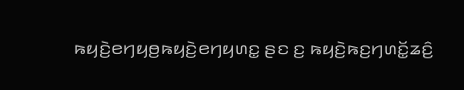ꤒꤟꤢꤧ꤬ꤕꤚꤟꤥ꤬ꤒꤟꤢꤧ꤬ꤕꤚꤟꤛꤢ꤭ ꤔꤢ ꤢ꤬ ꤒꤟꤢꤧ꤬ꤒꤢ꤬ꤚꤛꤢꤩ꤭ꤘꤢꤨ꤬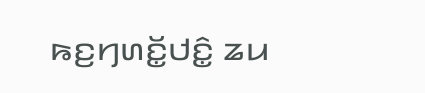ꤒꤢ꤬ꤚꤛꤢꤩ꤭ꤓꤢꤨ꤭ ꤘꤣ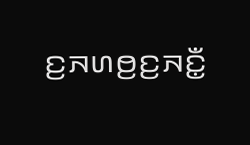ꤢ꤬ꤏꤛꤥ꤬ꤢ꤬ꤏꤢꤪ꤭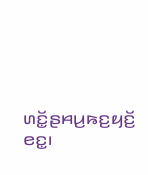ꤛꤢꤩ꤭ꤔꤌꤣ꤬ꤒꤢ꤬ꤟꤢꤩ꤬ ꤕꤢ꤭꤯